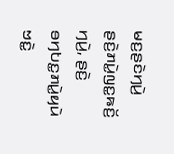ꤗꤢ꤬ꤔꤢꤧꤚꤣꤧ꤬ ꤔꤢꤧ꤬ꤊꤣꤧ꤭ꤜꤢ꤭ꤒꤢꤩ꤬ ꤚꤣꤧ꤬, ꤔꤢꤧ꤬ ꤋꤚꤝꤢ꤭ꤊꤣꤧ꤭ꤟꤣꤧ ꤠꤢꤧ꤭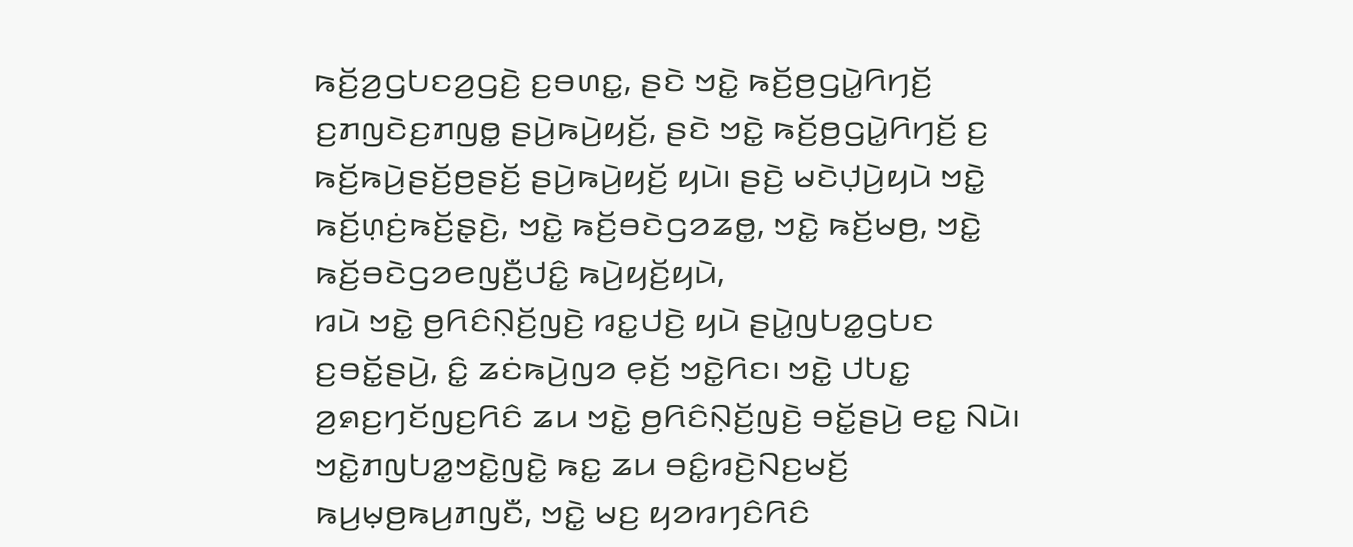ꤒꤢꤩ꤬ꤤ꤬ꤞꤝꤢꤤ꤬ꤞꤢꤧ꤬ ꤢ꤬ꤋꤛꤢ꤭, ꤔꤢꤧ ꤠꤢꤧ꤭ ꤒꤢꤩ꤬ꤥ꤬ꤞꤣꤧ꤭ꤖꤚꤢꤩ꤬ ꤢ꤬ꤊꤜꤢꤧꤢ꤬ꤊꤜꤥ꤭ ꤔꤣꤧ꤬ꤒꤣꤧ꤬ꤟꤢꤩ꤬, ꤔꤢꤧ ꤠꤢꤧ꤭ ꤒꤢꤩ꤬ꤥ꤬ꤞꤣꤧ꤭ꤖꤚꤢꤩ꤬ ꤢ꤬ ꤒꤢꤩ꤬ꤒꤣꤧ꤬ꤔꤢꤩ꤬ꤥ꤬ꤔꤢꤩ꤬ ꤔꤣꤧ꤬ꤒꤣꤧ꤬ꤟꤢꤩ꤬ ꤟꤣꤧ꤯ ꤔꤢꤧ꤬ ꤗꤢꤧꤓ꤫ꤣꤧ꤬ꤟꤣꤧ ꤠꤢꤧ꤭ ꤒꤢꤩ꤬ꤛ꤫ꤢꤦ꤬ꤒꤢꤩ꤬ꤔ꤫ꤢꤧ꤬, ꤠꤢꤧ꤭ ꤒꤢꤩ꤬ꤋꤢꤧꤞꤤꤘꤥ꤭, ꤠꤢꤧ꤭ ꤒꤢꤩ꤬ꤗꤥ꤬, ꤠꤢꤧ꤭ ꤒꤢꤩ꤬ꤋꤢꤧꤞꤤꤕꤜꤢꤪ꤬ꤓꤢꤨ꤭ ꤒꤣꤧ꤬ꤟꤢꤩ꤬ꤟꤣꤧ,
ꤙꤣꤧ ꤠꤢꤧ꤭ ꤥ꤬ꤖꤢꤨꤡ꤫ꤢꤩ꤬ꤜꤢꤧ꤬ ꤙꤢ꤭ꤓꤢꤧ꤬ ꤟꤣꤧ ꤔꤣꤧ꤭ꤜꤝꤤ꤭ꤞꤝꤢ ꤢ꤬ꤋꤢꤩ꤭ꤔꤣꤧ꤬, ꤢꤨ꤭ ꤘꤢꤦꤒꤣꤧ꤬ꤜꤤ ꤕ꤫ꤢꤩ꤬ ꤠꤢꤧ꤭ꤖꤢ꤯ ꤠꤢꤧ꤭ ꤓꤝꤢ꤭ ꤤ꤬ꤎꤢ꤬ꤚꤢꤩꤜꤢ꤬ꤖꤢꤨ ꤘꤣ ꤠꤢꤧ꤭ ꤥ꤬ꤖꤢꤨꤡ꤫ꤢꤩ꤬ꤜꤢꤧ꤬ ꤋꤢꤩ꤭ꤔꤣꤧ꤬ ꤕꤢ꤭ ꤡꤣꤧ꤯ ꤠꤢꤧ꤭ꤊꤜꤝꤤ꤭ꤠꤢꤧ꤭ꤜꤢꤧ꤭ ꤒꤢ꤭ ꤘꤣ ꤋꤢꤨ꤭ꤙꤢꤧ꤬ꤡꤢ꤬ꤗꤢꤩ꤬ ꤒꤣ꤬ꤗ꤫ꤥ꤬ꤒꤣ꤬ꤊꤜꤢꤪ, ꤠꤢꤧ꤭ ꤗꤢ꤬ ꤟꤤꤙꤚꤢꤨꤖꤢꤨ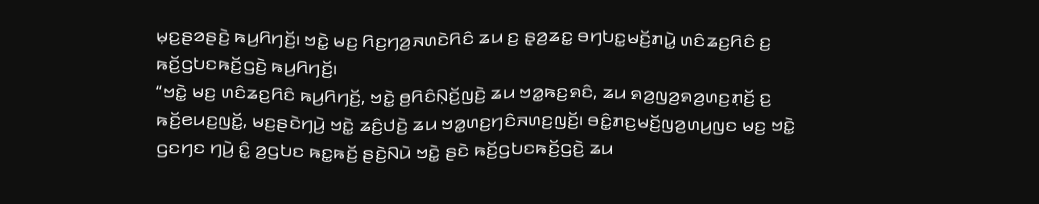ꤗ꤫ꤢ꤬ꤔꤤꤔꤢꤧ꤬ ꤒꤣ꤬ꤖꤚꤢꤩ꤬꤯ ꤠꤢꤧ꤭ ꤗꤢ꤬ ꤖꤢ꤬ꤚꤤ꤬ꤏꤛꤢꤧꤖꤢꤨ ꤘꤣ ꤢ꤬ ꤔ꤫ꤤ꤬ꤘꤢ꤭ ꤋꤚꤝꤢ꤭ꤗꤢꤩ꤬ꤊꤣꤧ꤭ ꤛꤢꤨꤘꤢ꤬ꤖꤢꤨ ꤢ꤬ ꤒꤢꤩ꤬ꤞꤝꤢꤒꤢꤩ꤬ꤞꤢꤧ꤬ ꤒꤣ꤬ꤖꤚꤢꤩ꤬꤯
“ꤠꤢꤧ꤭ ꤗꤢ꤬ ꤛꤢꤨꤘꤢ꤬ꤖꤢꤨ ꤒꤣ꤬ꤖꤚꤢꤩ꤬, ꤠꤢꤧ꤭ ꤥ꤬ꤖꤢꤨꤡ꤫ꤢꤩ꤬ꤜꤢꤧ꤬ ꤘꤣ ꤠꤤ꤭ꤒꤢ꤬ꤎꤢꤨ, ꤘꤣ ꤎꤤ꤬ꤜꤤ꤬ꤎꤤ꤬ꤛꤢ꤬ꤊ꤫ꤢꤩ꤬ ꤢ꤬ ꤒꤢꤩ꤬ꤕꤣꤢ꤬ꤜꤢꤩ꤭, ꤗꤢ꤬ꤔꤢꤧꤚꤣꤧ꤬ ꤠꤢꤧ꤭ ꤘꤢꤨ꤬ꤓꤢꤧ꤬ ꤘꤣ ꤠꤤ꤭ꤛꤢ꤬ꤚꤢꤨꤏꤛꤢ꤬ꤜꤢꤩ꤬꤯ ꤋꤢꤨ꤭ꤊꤢ꤬ꤗꤢꤩ꤬ꤜꤤ꤬ꤛꤣ꤬ꤜꤢ ꤗꤢ꤬ ꤠꤢꤧ꤭ ꤞꤢꤚꤢ ꤚꤣꤧ꤬ ꤢꤨ꤭ ꤤ꤬ꤞꤝꤢ ꤒꤢ꤭ꤒꤢꤩ꤬ ꤔꤢꤧ꤬ꤡꤣꤧ ꤠꤢꤧ꤭ ꤔꤢꤧ ꤒꤢꤩ꤬ꤞꤝꤢꤒꤢꤩ꤬ꤞꤢꤧ꤬ ꤘꤣ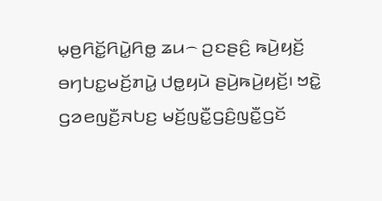ꤗ꤫ꤥ꤬ꤖꤢꤩ꤭ꤖꤣꤧ꤭ꤖꤥ꤭ ꤘꤣ꤮ ꤑꤢꤔꤢꤨ꤬ ꤒꤣꤧ꤬ꤟꤢꤩ꤬ ꤋꤚꤝꤢ꤭ꤗꤢꤩ꤬ꤊꤣꤧ꤭ ꤓꤥ꤭ꤟꤣꤧ ꤔꤣꤧ꤬ꤒꤣꤧ꤬ꤟꤢꤩ꤬꤯ ꤠꤢꤧ꤭ ꤞꤤꤕꤜꤢꤪ꤬ꤏꤝꤢ꤬ ꤗꤢꤩ꤬ꤜꤢꤪ꤭ꤞꤢꤨ꤬ꤜꤢꤪ꤭ꤞꤢꤩ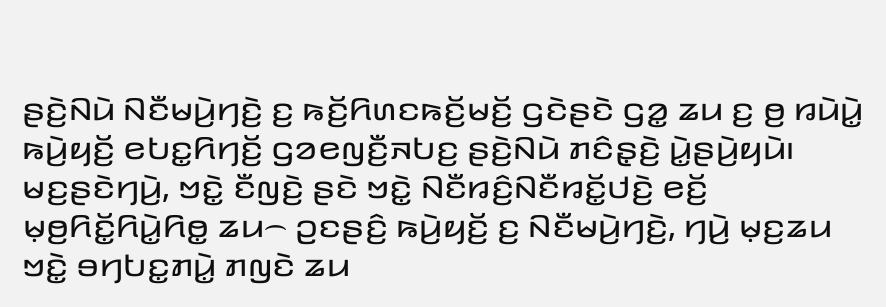ꤔꤢꤧ꤬ꤡꤣꤧ ꤡꤢꤪꤗꤣꤧ꤬ꤚꤢꤧ꤬ ꤢ꤬ ꤒꤢꤩ꤬ꤖꤛꤢꤒꤢꤩ꤬ꤗꤢꤩ꤬ ꤞꤢꤧꤔꤢꤧ ꤞꤤ꤭ ꤘꤣ ꤢ꤬ ꤥ꤬ ꤙꤣꤧꤣꤧ꤭ ꤒꤣꤧ꤬ꤟꤢꤩ꤬ ꤕꤝꤢ꤭ꤖꤚꤢꤩ꤬ ꤞꤤꤕꤜꤢꤪ꤬ꤏꤝꤢ꤬ ꤔꤢꤧ꤬ꤡꤣꤧ ꤊꤢꤨꤔ꤫ꤢꤧ꤬ ꤣꤧ꤭ꤔꤣꤧ꤬ꤟꤣꤧ꤯
ꤗꤢ꤬ꤔꤢꤧꤚꤣꤧ꤬, ꤠꤢꤧ꤭ ꤢꤪꤜꤢꤧ꤬ ꤔꤢꤧ ꤠꤢꤧ꤭ ꤡꤢꤪꤙꤢꤨ꤬ꤡꤢꤪꤙꤢꤩ꤭ꤓꤢꤧ꤬ ꤕꤢꤩ꤬ ꤗ꤫ꤥ꤬ꤖꤢꤩ꤭ꤖꤣꤧ꤭ꤖꤥ꤭ ꤘꤣ꤮ ꤑꤢꤔꤢꤨ꤬ ꤒꤣꤧ꤬ꤟꤢꤩ꤬ ꤢ꤬ ꤡꤢꤪꤗꤣꤧ꤬ꤚꤢꤧ꤬, ꤚꤣꤧ꤬ ꤗ꤫ꤢ꤬ꤘꤣ ꤠꤢꤧ꤭ ꤋꤚꤝꤢ꤭ꤊꤣꤧ꤭ ꤊꤜꤢꤧ ꤘꤣ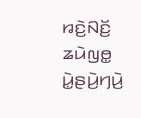ꤙꤢꤧ꤬ꤡꤢꤩ꤬ ꤘꤣꤧꤜꤥ꤭ ꤣꤧ꤭ꤔꤣꤧ꤬ꤚꤣꤧ꤬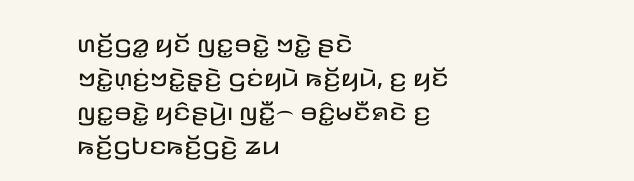ꤛꤢꤩ꤬ꤞꤤ꤭ ꤟꤢꤩ ꤜꤢ꤭ꤋꤢꤧ꤭ ꤠꤢꤧ꤭ ꤔꤢꤧ ꤠꤢꤧ꤭ꤛ꤫ꤢꤦ꤬ꤠꤢꤧ꤭ꤔ꤫ꤢꤧ꤬ ꤞꤢꤦꤟꤣꤧ ꤒꤢꤩ꤬ꤟꤣꤧ, ꤢ꤬ ꤟꤢꤩ ꤜꤢ꤭ꤋꤢꤧ꤭ ꤟꤢꤨꤔꤣꤧ꤬꤯ ꤜꤢꤪ꤭꤮ ꤋꤢꤨ꤭ꤗꤢꤪꤎꤢꤧ ꤢ꤬ ꤒꤢꤩ꤬ꤞꤝꤢꤒꤢꤩ꤬ꤞꤢꤧ꤬ ꤘꤣ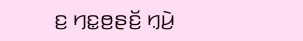ꤢ꤬ ꤚꤢ꤭ꤥ꤬ꤔꤢꤩ꤬ ꤚ꤫ꤣꤧ꤬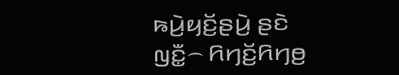ꤒꤣꤧ꤬ꤟꤢꤩ꤬ꤔꤣꤧ꤬ ꤔꤢꤧ ꤜꤢꤪ꤭꤮ ꤖꤚꤢꤩ꤬ꤖꤚꤥ꤬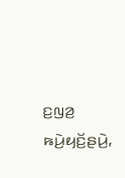ꤢ꤬ꤜꤤ꤬ ꤒꤣꤧ꤬ꤟꤢꤩ꤬ꤔꤣꤧ꤬,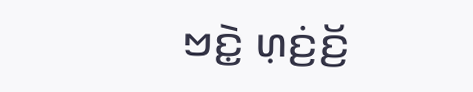ꤠꤢꤧ꤭ ꤛ꤫ꤢꤦ꤬ꤢꤩ꤬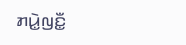ꤊꤣꤧ꤭ꤜꤢꤪ꤭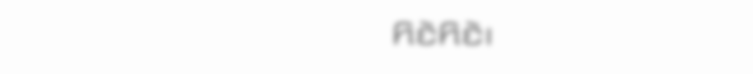ꤖꤢꤧꤖꤢꤧ꤯